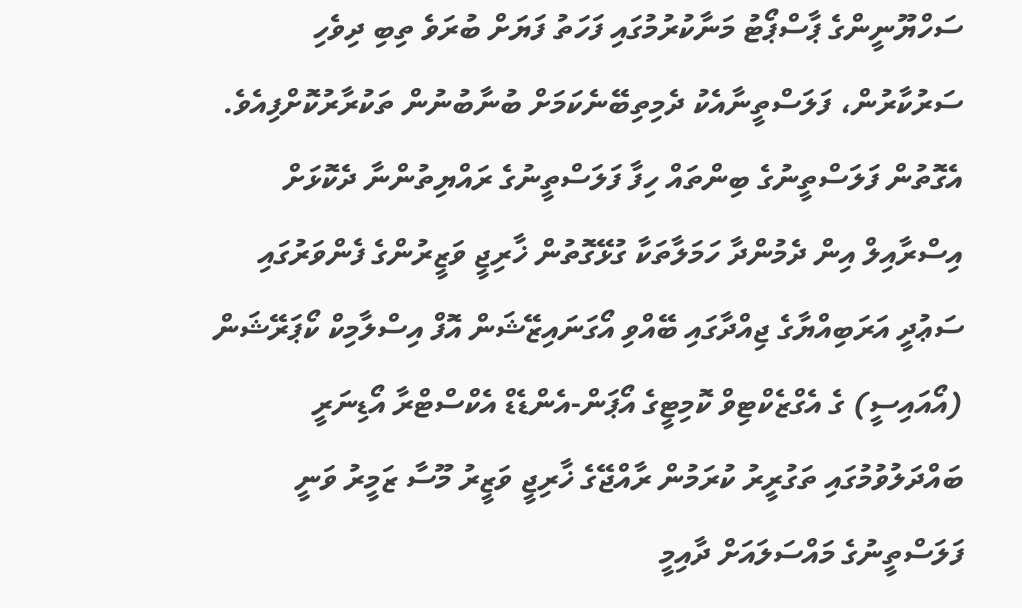ސަހްޔޫނީންގެ ޕާސްޕޯޓު މަނާކުރުމުގައި ފަހަތު ފަޔަށް ބުރަވެ ތިބި ދިވެހި ސަރުކާރުން، ފަލަސްތީނާއެކު ދެމިތިބޭނެކަމަށް ބުނާބުނުން ތަކުރާރުކޮށްފިއެވެ.
އެގޮތުން ފަލަސްތީނުގެ ބިންތައް ހިފާ ފަލަސްތީނުގެ ރައްޔިތުންނާ ދެކޮޅަށް އިސްރާއިލް އިން ދެމުންދާ ހަމަލާތަކާ ގުޅޭގޮތުން ޚާރިޖީ ވަޒީރުންގެ ފެންވަރުގައި ސަޢުދީ އަރަބިއްޔާގެ ޖިއްދާގައި ބޭއްވި އޯގަނައިޒޭޝަން އޮފް އިސްލާމިކް ކޯޕަރޭޝަން (އޯއައިސީ) ގެ އެގްޒެކްޓިވް ކޮމިޓީގެ އޯޕަން-އެންޑެޑް އެކްސްޓްރާ އޯޑިނަރީ ބައްދަލުވުމުގައި ތަގުރީރު ކުރަމުން ރާއްޖޭގެ ޚާރިޖީ ވަޒީރު މޫސާ ޒަމީރު ވަނީ ފަލަސްތީނުގެ މައްސަލައަށް ދާއިމީ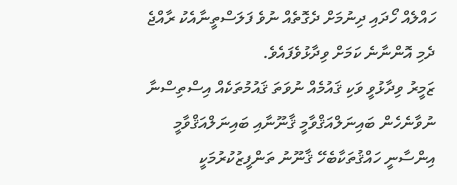ހައްލެއް ހޯދައި ދިނުމަށް ދެގޮތެއް ނުވެ ފަލަސްތީނާއެކު ރާއްޖެ ދެމި އޮންނާނެ ކަމަށް ވިދާޅުވެފައެވެ.
ޒަމީރު ވިދާޅުވީ ވަކި ޤައުމެއް ނުވަތަ ޤައުމުތަކެއް އިސްތިސްނާ ނުވާނެހެން ބައިނަލްއަޤްވާމީ ޤާނޫނާއި ބައިނަލްއަޤްވާމީ އިންސާނީ ހައްޤުތަކާބެހޭ ޤާނޫނު ތަންފީޒުކުރުމަކީ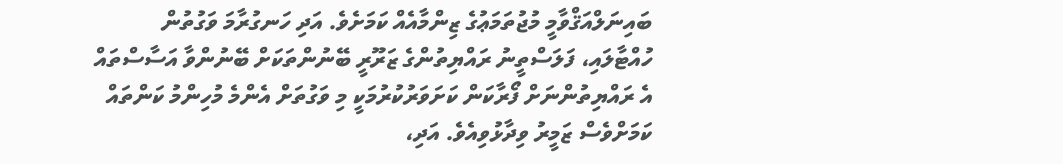ބައިނަލްއަޤްވާމީ މުޖުތަމަޢުގެ ޒިންމާއެއް ކަމަށެވެ. އަދި ހަނގުރާމަ ވަގުތުން ހުއްޓާލައި، ފަލަސްތީނު ރައްޔިތުންގެ ޒަރޫރީ ބޭނުންތަކަށް ބޭނުންވާ އަސާސްތައް އެ ރައްޔިތުންނަށް ފޯރާކަން ކަށަވަރުކުރުމަކީ މި ވަގުތަށް އެންމެ މުހިންމު ކަންތައް ކަމަށްވެސް ޒަމީރު ވިދާޅުވިއެވެ. އަދި،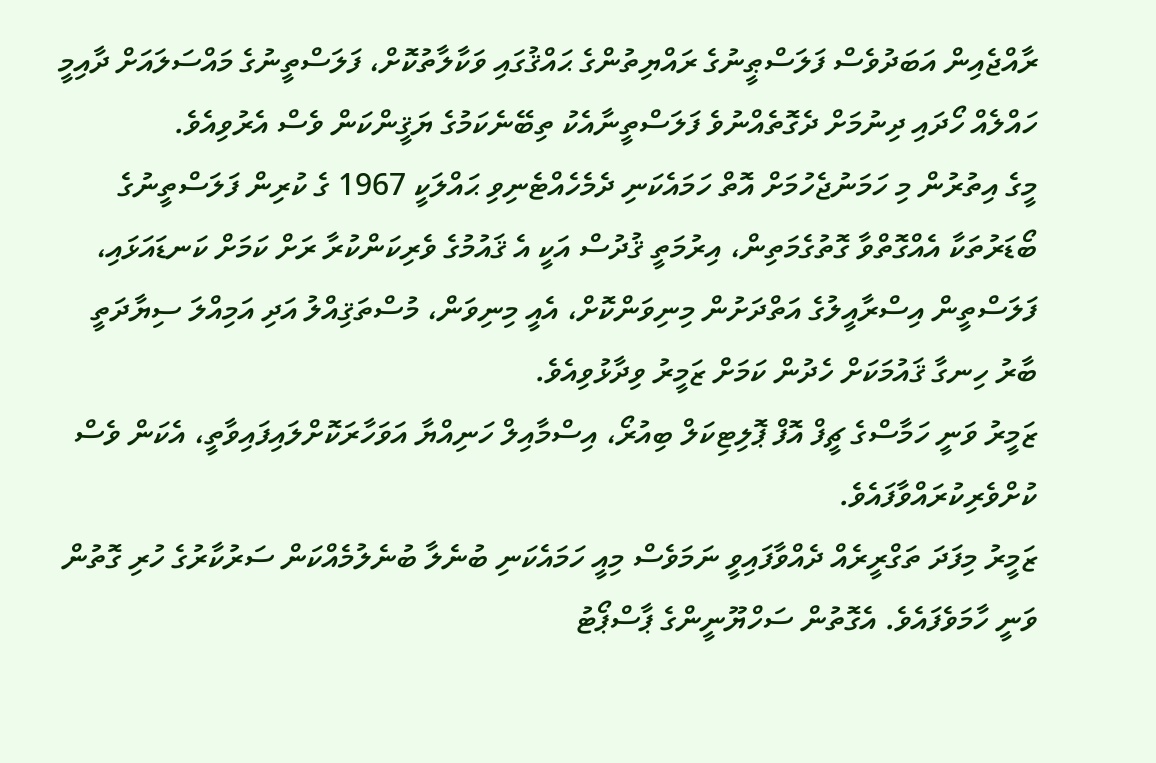ރާއްޖެއިން އަބަދުވެސް ފަލަސްޠީނުގެ ރައްޔިތުންގެ ޙައްޤުގައި ވަކާލާތުކޮށް، ފަލަސްތީނުގެ މައްސަލައަށް ދާއިމީ ހައްލެއް ހޯދައި ދިނުމަށް ދެގޮތެއްނުވެ ފަލަސްތީނާއެކު ތިބޭނެކަމުގެ ޔަޤީންކަން ވެސް އެރުވިއެވެ.
މީގެ އިތުރުން މި ހަމަނުޖެހުމަށް އޮތް ހަމައެކަނި ދެމެހެއްޓެނިވި ޙައްލަކީ 1967 ގެ ކުރިން ފަލަސްތީނުގެ ބޯޑަރުތަކާ އެއްގޮތްވާ ގޮތުގެމަތިން، އިރުމަތީ ޤުދުސް އަކީ އެ ޤައުމުގެ ވެރިކަންކުރާ ރަށް ކަމަށް ކަނޑައަޅައި، ފަލަސްތީން އިސްރާއީލުގެ އަތްދަށުން މިނިވަންކޮށް، އެއީ މިނިވަން، މުސްތަޤިއްލު އަދި އަމިއްލަ ސިޔާދަތީ ބާރު ހިނގާ ޤައުމަކަށް ހެދުން ކަމަށް ޒަމީރު ވިދާޅުވިއެވެ.
ޒަމީރު ވަނީ ހަމާސްގެ ޗީފް އޮފް ޕޮލިޓިކަލް ބިއުރޯ، އިސްމާއިލް ހަނިއްޔާ އަވަހާރަކޮށްލައިފައިވާތީ، އެކަން ވެސް ކުށްވެރިކުރައްވާފައެވެ.
ޒަމީރު މިފަދަ ތަގްރީރެއް ދެއްވާފައިވީ ނަމަވެސް މިއީ ހަމައެކަނި ބުނެލާ ބުނެލުމެއްކަން ސަރުކާރުގެ ހުރި ގޮތުން ވަނީ ހާމަވެފައެވެ. އެގޮތުން ސަހްޔޫނީންގެ ޕާސްޕޯޓު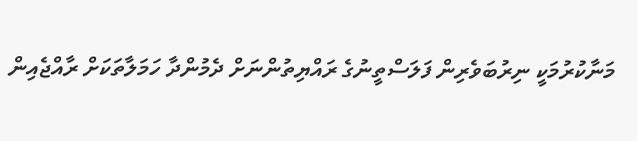މަނާކުރުމަކީ ނިރުބަވެރިން ފަލަސްތީނުގެ ރައްޔިތުންނަށް ދެމުންދާ ހަމަލާތަކަށް ރާއްޖެއިން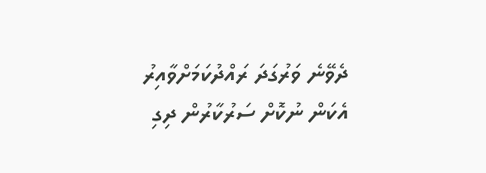ދެވޭނެ ވަރުގަދަ ރައްދުކަމަށްވާއިރު އެކަން ނުކޮށް ސަރުކާރުން ދިގި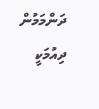ދަންމަމުން ދިއުމަކީ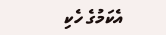އެކަމުގެ ހެކި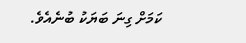ކަމަށް ގިނަ ބަޔަކު ބުނެއެވެ.